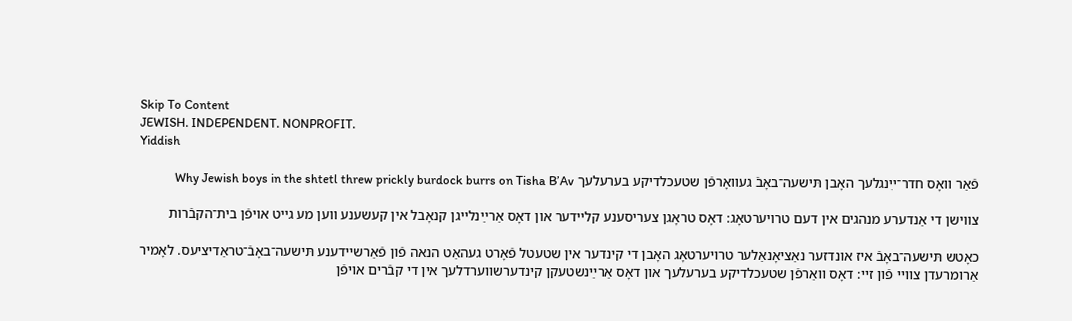Skip To Content
JEWISH. INDEPENDENT. NONPROFIT.
Yiddish

פֿאַר וואָס חדר־ייִנגלעך האָבן תּישעה־באָבֿ געוואָרפֿן שטעכלדיקע בערעלעך Why Jewish boys in the shtetl threw prickly burdock burrs on Tisha B’Av

צווישן די אַנדערע מנהגים אין דעם טרויערטאָג: דאָס טראָגן צעריסענע קליידער און דאָס אַרײַנלייגן קנאָבל אין קעשענע ווען מע גייט אויפֿן בית־הקבֿרות

כאָטש תּישעה־באָבֿ איז אונדזער נאַציאָנאַלער טרויערטאָג האָבן די קינדער אין שטעטל פֿאָרט געהאַט הנאה פֿון פֿאַרשיידענע תּישעה־באָבֿ־טראַדיציעס. לאָמיר אַרומרעדן צוויי פֿון זיי: דאָס וואַרפֿן שטעכלדיקע בערעלעך און דאָס אַרײַנשטעקן קינדערשווערדלעך אין די קבֿרים אויפֿן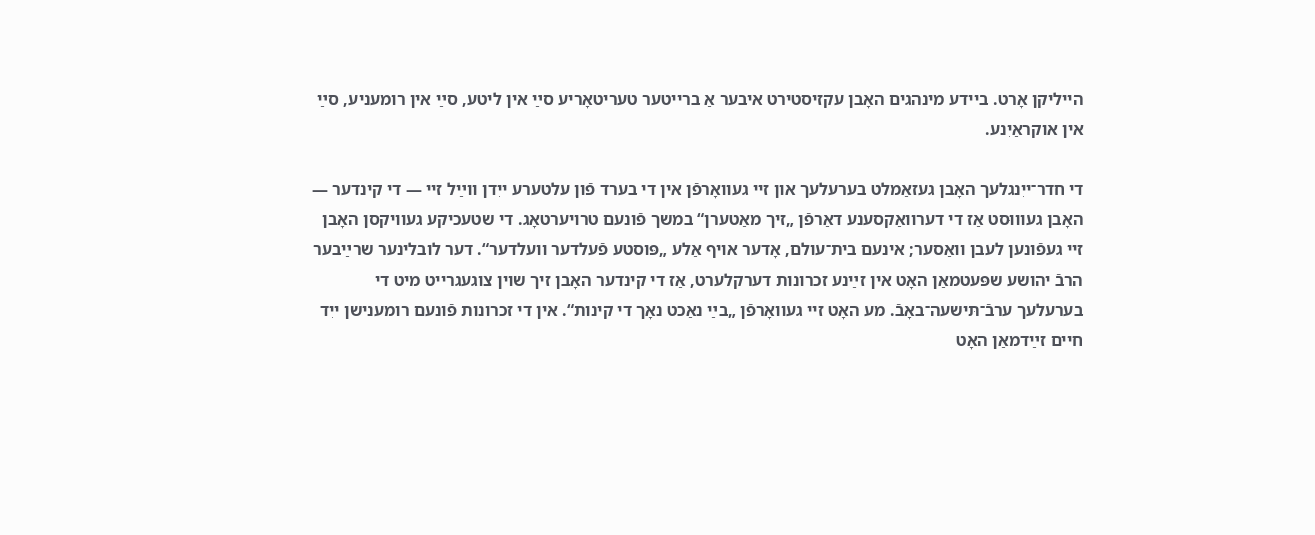הייליקן אָרט. ביידע מינהגים האָבן עקזיסטירט איבער אַ ברייטער טעריטאָריע סײַ אין ליטע, סײַ אין רומעניע, סײַ אין אוקראַיִנע.

די חדר־ייִנגלעך האָבן געזאַמלט בערעלעך און זיי געוואָרפֿן אין די בערד פֿון עלטערע ייִדן ווײַל זיי — די קינדער — האָבן געוווּסט אַז די דערוואַקסענע דאַרפֿן „זיך מאַטערן“ במשך פֿונעם טרויערטאָג. די שטעכיקע געוויקסן האָבן זיי געפֿונען לעבן וואַסער; אינעם בית־עולם, אָדער אויף אַלע „פּוסטע פֿעלדער וועלדער“. דער לובלינער שרײַבער הרבֿ יהושע שפּעטמאַן האָט אין זײַנע זכרונות דערקלערט, אַז די קינדער האָבן זיך שוין צוגעגרייט מיט די בערעלעך ערבֿ־תּישעה־באָבֿ. מע האָט זיי געוואָרפֿן „בײַ נאַכט נאָך די קינות“. אין די זכרונות פֿונעם רומענישן ייִד חיים זײַדמאַן האָט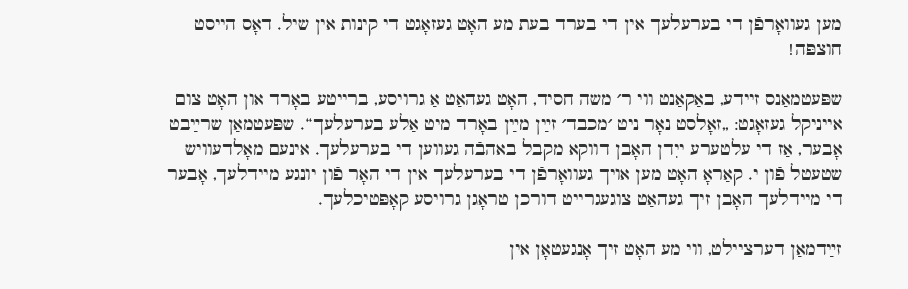מען געוואָרפֿן די בערעלעך אין די בערד בעת מע האָט געזאָגט די קינות אין שיל. דאָס הייסט חוצפּה!

שפּעטמאַנס זיידע, באַקאַנט ווי ר׳ משה חסיד, האָט געהאַט אַ גרויסע, ברייטע באָרד און האָט צום אייניקל געזאָגט: „זאָלסט נאָר ניט ׳מכבד׳ זײַן מײַן באָרד מיט אַלע בערעלעך“. שפּעטמאַן שרײַבט אָבער, אַז די עלטערע ייִדן האָבן דווקא מקבל באהבֿה געווען די בערעלעך. אינעם מאָלדעוויש שטעטל פֿון י. קאַראָ האָט מען אויך געוואָרפֿן די בערעלעך אין די האָר פֿון יונגע מיידלעך, אָבער די מיידלעך האָבן זיך געהאַט צוגעגרייט דורכן טראָגן גרויסע קאָפּטיכלעך.

זײַדמאַן דערציילט, ווי מע האָט זיך אָנגעטאָן אין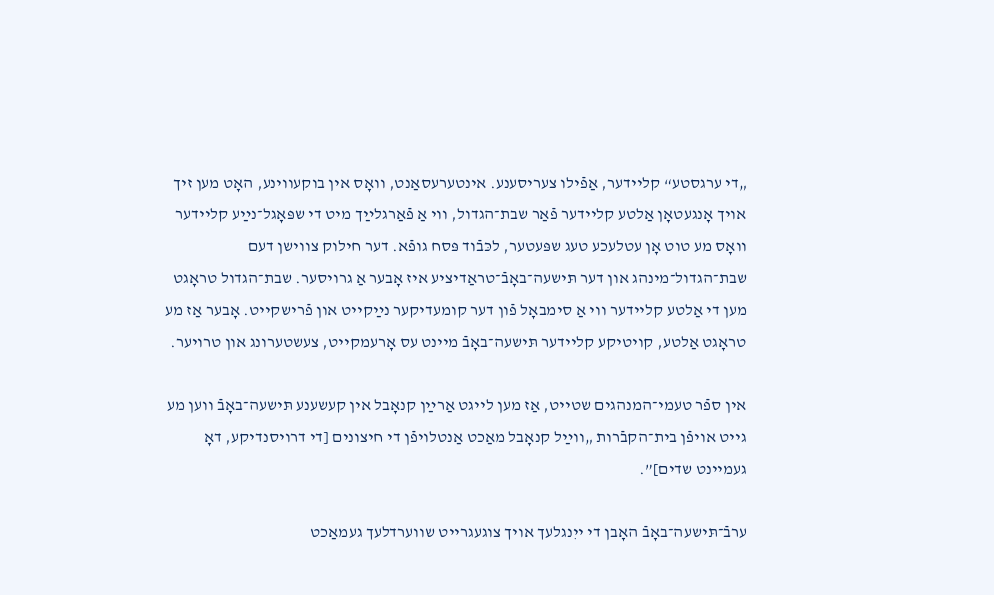„די ערגסטע“ קליידער, אַפֿילו צעריסענע. אינטערעסאַנט, וואָס אין בוקעווינע, האָט מען זיך אויך אָנגעטאָן אַלטע קליידער פֿאַר שבת־הגדול, ווי אַ פֿאַרגלײַך מיט די שפּאָגל־נײַע קליידער וואָס מע טוט אָן עטלעכע טעג שפּעטער, לכּבֿוד פּסח גופֿא. דער חילוק צווישן דעם שבת־הגדול־מינהג און דער תּישעה־באָבֿ־טראַדיציע איז אָבער אַ גרויסער. שבת־הגדול טראָגט מען די אַלטע קליידער ווי אַ סימבאָל פֿון דער קומעדיקער נײַקייט און פֿרישקייט. אָבער אַז מע טראָגט אַלטע, קויטיקע קליידער תּישעה־באָבֿ מיינט עס אָרעמקייט, צעשטערונג און טרויער.

אין ספֿר טעמי־המנהגים שטייט, אַז מען לייגט אַרײַן קנאָבל אין קעשענע תּישעה־באָבֿ ווען מע גייט אויפֿן בית־הקבֿרות „ווײַל קנאָבל מאַכט אַנטלויפֿן די חיצונים [די דרויסנדיקע, דאָ געמיינט שדים]”.

ערבֿ־תּישעה־באָבֿ האָבן די ייִנגלעך אויך צוגעגרייט שווערדלעך געמאַכט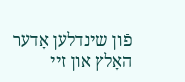פֿון שינדלען אָדער האָלץ און זיי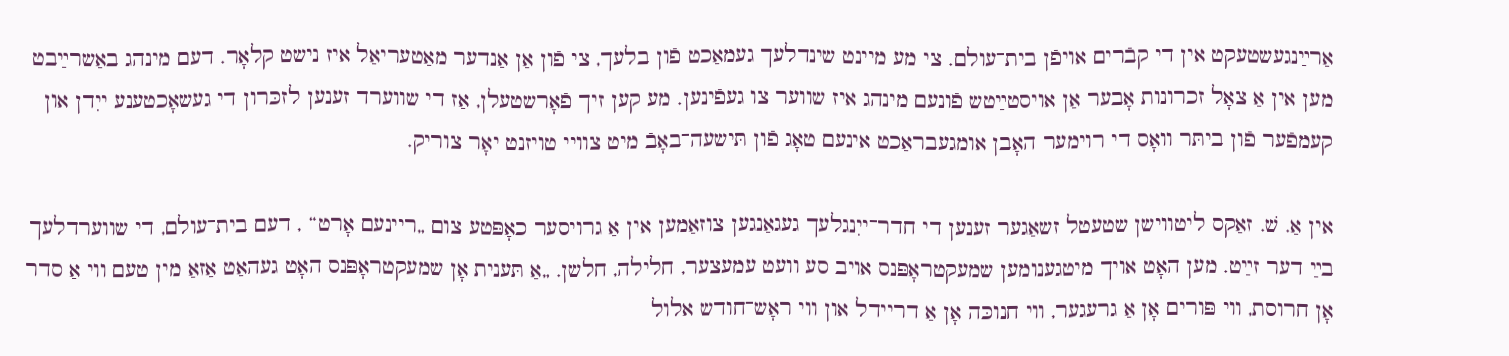אַרײַנגעשטעקט אין די קבֿרים אויפֿן בית־עולם. צי מע מיינט שינדלעך געמאַכט פֿון בלעך, צי פֿון אַן אַנדער מאַטעריאַל איז נישט קלאָר. דעם מינהג באַשרײַבט מען אין אַ צאָל זכרונות אָבער אַן אויסטײַטש פֿונעם מינהג איז שווער צו געפֿינען. מע קען זיך פֿאָרשטעלן, אַז די שווערד זענען לזכּרון די געשאָכטענע ייִדן און קעמפֿער פֿון ביתּר וואָס די רוימער האָבן אומגעבראַכט אינעם טאָג פֿון תּישעה־באָבֿ מיט צוויי טויזנט יאָר צוריק.

אין אַ. שׁ. זאַקס ליטווישן שטעטל זשאַגער זענען די חדר־ייִנגלעך געגאַנגען צוזאַמען אין אַ גרויסער כאָפּטע צום „ריינעם אָרט“ , דעם בית־עולם, די שווערדלעך בײַ דער זײַט. מען האָט אויך מיטגענומען שמעקטראָפּנס אויב סע וועט עמעצער, חלילה, חלשן. „אַ תּענית אָן שמעקטראָפּנס האָט געהאַט אַזאַ מין טעם ווי אַ סדר אָן חרוסת, ווי פּורים אָן אַ גרעגער, ווי חנוכּה אָן אַ דריידל און ווי ראָש־חודש אלול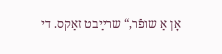אָן אַ שופֿר,“ שרײַבט זאַקס. די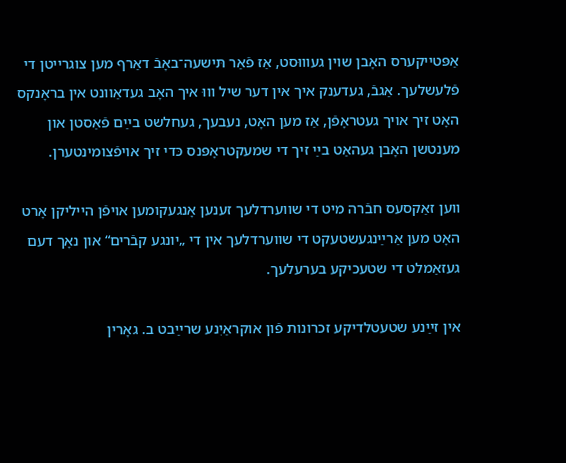אַפּטייקערס האָבן שוין געוווּסט, אַז פֿאַר תּישעה־באָבֿ דאַרף מען צוגרייטן די פֿלעשלעך. אַגבֿ, געדענק איך אין דער שיל וווּ איך האָב געדאַוונט אין בראָנקס האָט זיך אויך געטראָפֿן, אַז מען האָט, נעבעך, געחלשט בײַם פֿאַסטן און מענטשן האָבן געהאַט בײַ זיך די שמעקטראָפּנס כּדי זיך אויפֿצומינטערן.

ווען זאַקסעס חבֿרה מיט די שווערדלעך זענען אָנגעקומען אויפֿן הייליקן אָרט האָט מען אַרײַנגעשטעקט די שווערדלעך אין די „יונגע קבֿרים“ און נאָך דעם געזאַמלט די שטעכיקע בערעלעך.

אין זײַנע שטעטלדיקע זכרונות פֿון אוקראַיִנע שרײַבט ב. גאָרין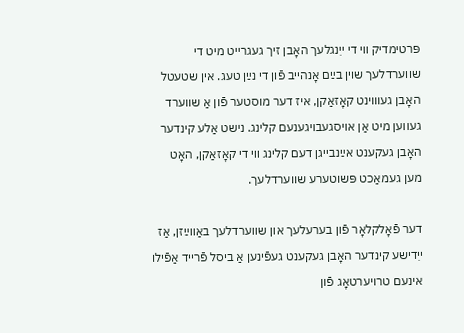פּרטימדיק ווי די ייִנגלעך האָבן זיך געגרייט מיט די שווערדלעך שוין בײַם אָנהייב פֿון די נײַן טעג. אין שטעטל האָבן געוווינט קאָזאַקן, איז דער מוסטער פֿון אַ שווערד געווען מיט אַן אויסגעבויגענעם קלינג. נישט אַלע קינדער האָבן געקענט אײַנבייגן דעם קלינג ווי די קאָזאַקן, האָט מען געמאַכט פּשוטערע שווערדלעך.

דער פֿאָלקלאָר פֿון בערעלעך און שווערדלעך באַווײַזן, אַז ייִדישע קינדער האָבן געקענט געפֿינען אַ ביסל פֿרייד אַפֿילו אינעם טרויערטאָג פֿון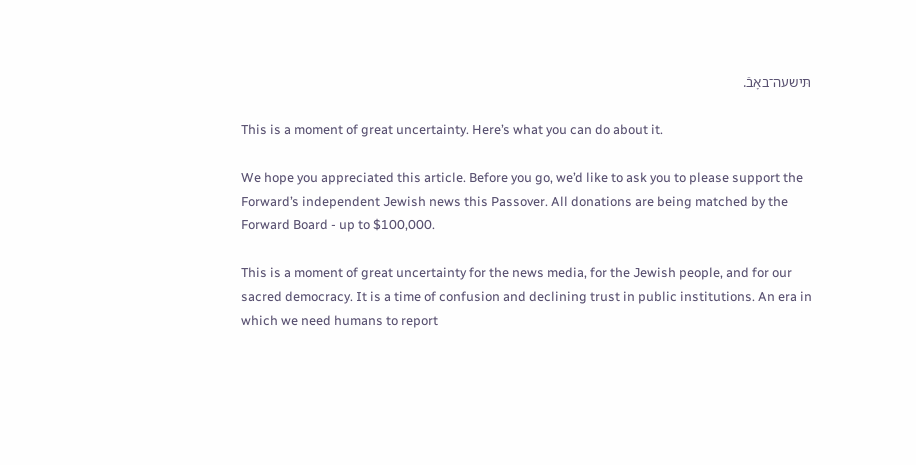תּישעה־באָבֿ.

This is a moment of great uncertainty. Here’s what you can do about it.

We hope you appreciated this article. Before you go, we’d like to ask you to please support the Forward’s independent Jewish news this Passover. All donations are being matched by the Forward Board - up to $100,000.

This is a moment of great uncertainty for the news media, for the Jewish people, and for our sacred democracy. It is a time of confusion and declining trust in public institutions. An era in which we need humans to report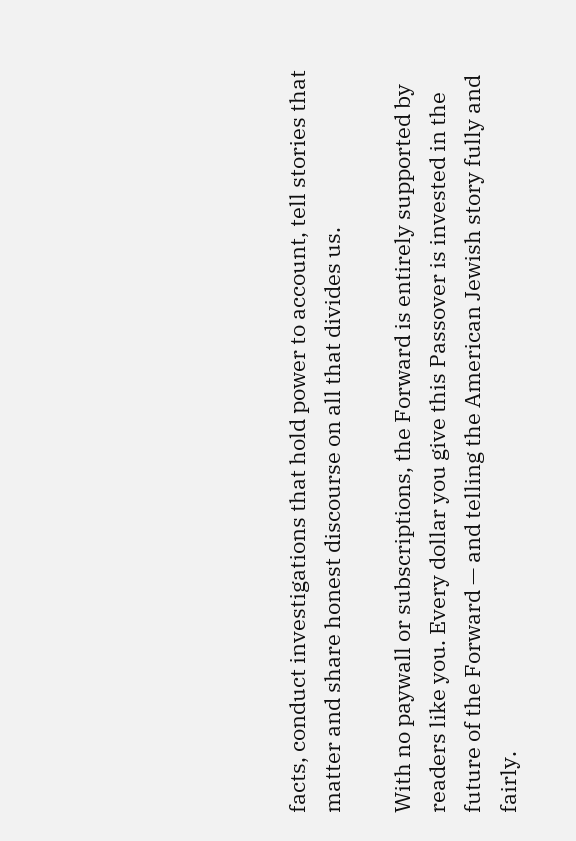facts, conduct investigations that hold power to account, tell stories that matter and share honest discourse on all that divides us.

With no paywall or subscriptions, the Forward is entirely supported by readers like you. Every dollar you give this Passover is invested in the future of the Forward — and telling the American Jewish story fully and fairly.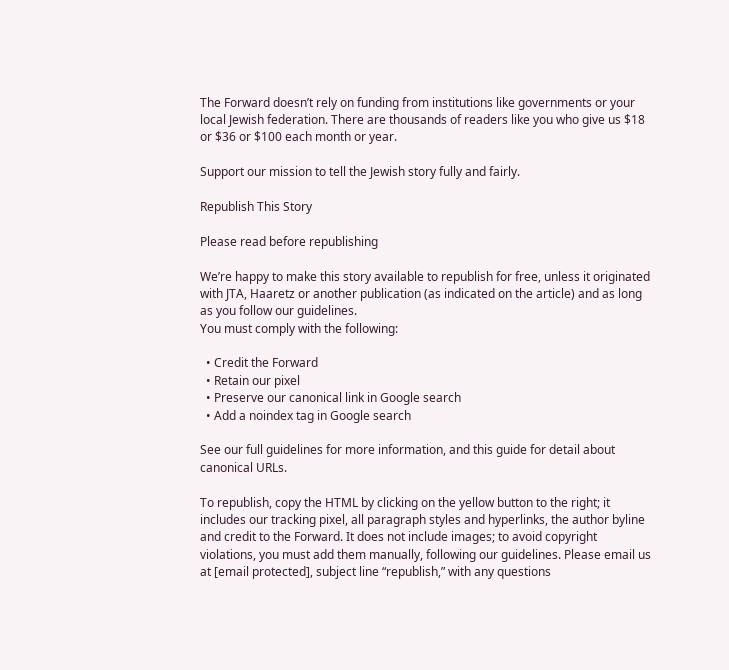The Forward doesn’t rely on funding from institutions like governments or your local Jewish federation. There are thousands of readers like you who give us $18 or $36 or $100 each month or year.

Support our mission to tell the Jewish story fully and fairly.

Republish This Story

Please read before republishing

We’re happy to make this story available to republish for free, unless it originated with JTA, Haaretz or another publication (as indicated on the article) and as long as you follow our guidelines.
You must comply with the following:

  • Credit the Forward
  • Retain our pixel
  • Preserve our canonical link in Google search
  • Add a noindex tag in Google search

See our full guidelines for more information, and this guide for detail about canonical URLs.

To republish, copy the HTML by clicking on the yellow button to the right; it includes our tracking pixel, all paragraph styles and hyperlinks, the author byline and credit to the Forward. It does not include images; to avoid copyright violations, you must add them manually, following our guidelines. Please email us at [email protected], subject line “republish,” with any questions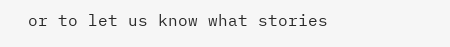or to let us know what stories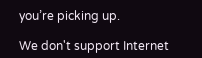you’re picking up.

We don't support Internet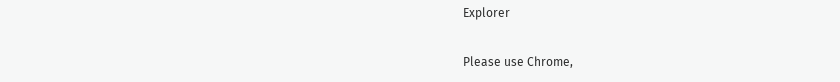Explorer

Please use Chrome,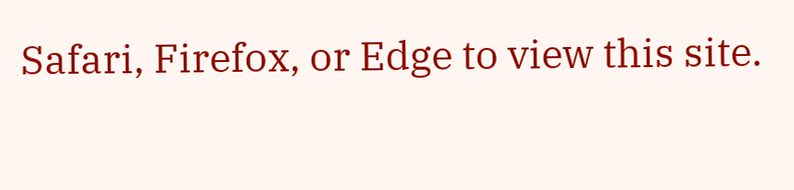Safari, Firefox, or Edge to view this site.